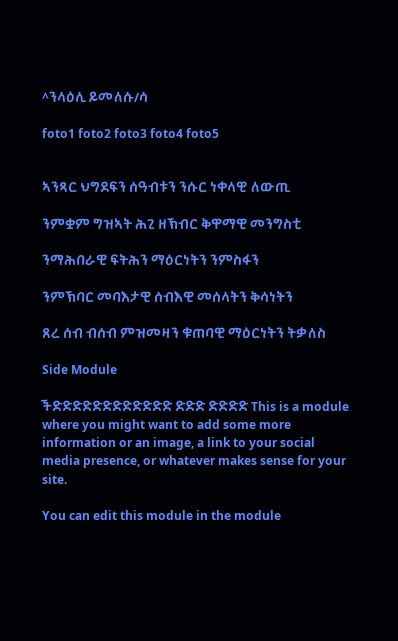^ንላዕሊ ይመለሱ/ሳ

foto1 foto2 foto3 foto4 foto5


ኣንጻር ህግደፍን ሰዓብቱን ንሱር ነቀላዊ ለውጢ

ንምቋም ግዝኣት ሕጊ ዘኽብር ቅዋማዊ መንግስቲ

ንማሕበራዊ ፍትሕን ማዕርነትን ንምስፋን

ንምኽባር መባእታዊ ሰብእዊ መሰላትን ቅሳነትን

ጸረ ሰብ ብሰብ ምዝመዛን ቁጠባዊ ማዕርነትን ትቃለስ

Side Module

ችድድድድድድድድድድድድ ድድድ ድድድድ This is a module where you might want to add some more information or an image, a link to your social media presence, or whatever makes sense for your site.

You can edit this module in the module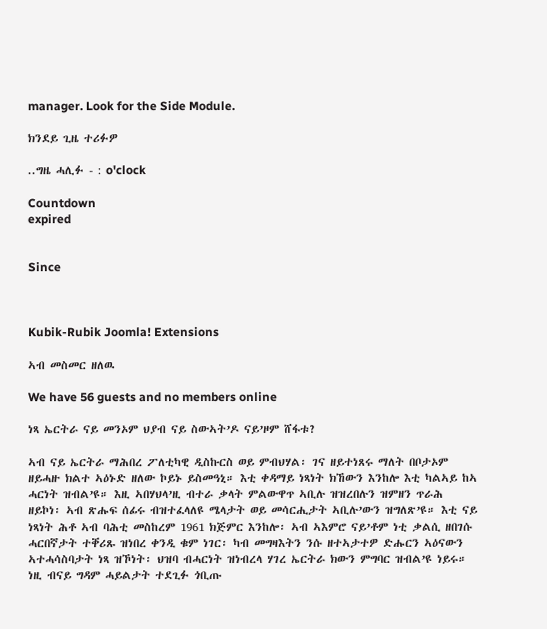manager. Look for the Side Module.

ክንደይ ጊዜ ተሪፉዎ

..ግዜ ሓሊፉ - : o'clock

Countdown
expired


Since



Kubik-Rubik Joomla! Extensions

ኣብ መስመር ዘለዉ

We have 56 guests and no members online

ነጻ ኤርትራ ናይ መንኦም ህያብ ናይ ስውኣት’ዶ ናይ’ዞም ሸፋቱ?

ኣብ ናይ ኤርትራ ማሕበረ ፖለቲካዊ ዲስኩርስ ወይ ምብህሃል፡ ገና ዘይተነጸሩ ማለት በቦታኦም ዘይሓዙ ክልተ ኣዕኑድ ዘለው ኮይኑ ይስመዓኒ። እቲ ቀዳማይ ነጻነት ክኸውን እንከሎ እቲ ካልኣይ ከኣ ሓርነት ዝብል’ዩ። እዚ ኣበሃህላ’ዚ ብተራ ቃላት ምልውዋጥ ኣቢሉ ዝዝረበሉን ዝምዘን ጥራሕ ዘይኮነ፡ ኣብ ጽሑፍ ሰፊሩ ብዝተፈላለዩ ሜላታት ወይ መሳርሒታት ኣቢሉ’ውን ዝግለጽ’ዩ። እቲ ናይ ነጻነት ሕቶ ኣብ ባሕቲ መስከረም 1961 ክጅምር እንከሎ፡ ኣብ ኣእምሮ ናይ’ቶም ነቲ ቃልሲ ዘበገሱ ሓርበኛታት ተቐሪጹ ዝነበረ ቀንዲ ቁም ነገር፡ ካብ መግዛእትን ንሱ ዘተኣታተዎ ድሑርን ኣዕናውን ኣተሓሳስባታት ነጻ ዝኾነት፡ ህዝባ ብሓርነት ዝነብረላ ሃገረ ኤርትራ ክውን ምግባር ዝብል’ዩ ነይሩ። ነዚ ብናይ ግዳም ሓይልታት ተደጊፉ ጎቢጡ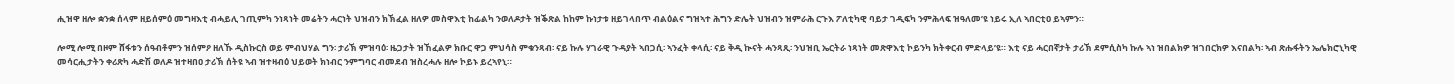ሒዝዋ ዘሎ ቋንቋ ሰላም ዘይሰምዕ መግዛእቲ ብሓይሊ ገጢምካ ንነጻነት መሬትን ሓርነት ህዝብን ክኽፈል ዘለዎ መስዋእቲ ከፊልካ ንወለዶታት ዝቕጽል ከከም ኩነታቱ ዘይገላበጥ ብልዕልና ግዝኣተ ሕግን ድሌት ህዝብን ዝምራሕ ርጉእ ፖለቲካዊ ባይታ ገዲፍካ ንምሕላፍ ዝዓለመ’ዩ ነይሩ ኢለ ኣበርቲዐ ይኣምን።

ሎሚ ሎሚ በዞም ሸፋቱን ሰዓብቶምን ዝሰምዖ ዘለኹ ዲስኩርስ ወይ ምብህሃል ግን፡ ታሪኽ ምዝባዕ፡ ዜጋታት ዝኸፈልዎ ክቡር ዋጋ ምህሳስ ምቁንጻብ፡ ናይ ኩሉ ሃገራዊ ጉዳያት ኣበጋሲ፡ ኣንፈት ቀላሲ፡ ናይ ቅዲ ኲናት ሓንጻጺ፡ ንህዝቢ ኤርትራ ነጻነት መጽዋእቲ ኮይንካ ክትቀርብ ምድላይ’ዩ። እቲ ናይ ሓርበኛታት ታሪኽ ደምሲስካ ኩሉ ኣነ ዝበልክዎ ዝገበርክዎ እናበልካ፡ ኣብ ጽሑፋትን ኤሌክሮኒካዊ መሳርሒታትን ቀሪጽካ ሓድሽ ወለዶ ዝተዛበዐ ታሪኽ ሰትዩ ኣብ ዝተዛብዕ ህይወት ክነብር ንምግባር ብመደብ ዝስረሓሉ ዘሎ ኮይኑ ይረኣየኒ።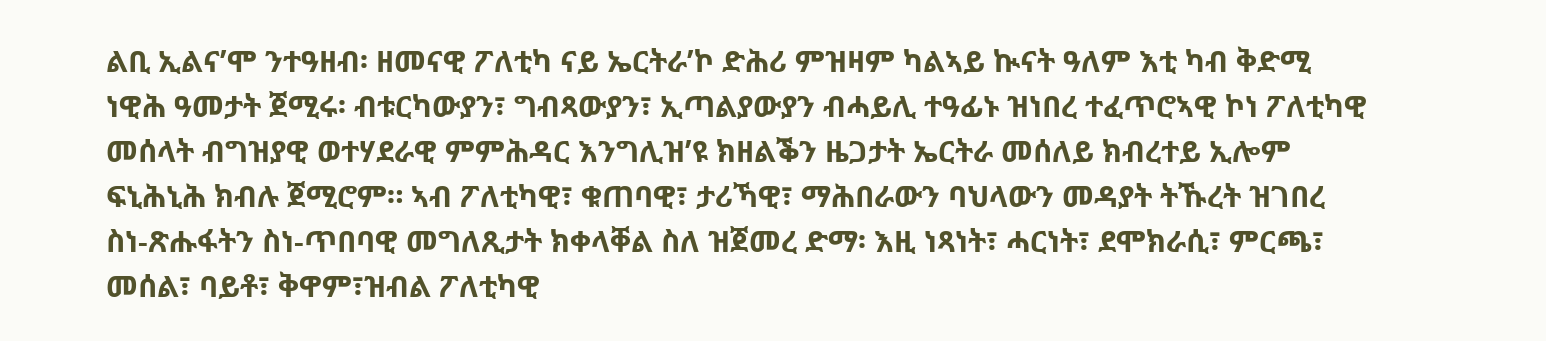ልቢ ኢልና’ሞ ንተዓዘብ፡ ዘመናዊ ፖለቲካ ናይ ኤርትራ’ኮ ድሕሪ ምዝዛም ካልኣይ ኲናት ዓለም እቲ ካብ ቅድሚ ነዊሕ ዓመታት ጀሚሩ፡ ብቱርካውያን፣ ግብጻውያን፣ ኢጣልያውያን ብሓይሊ ተዓፊኑ ዝነበረ ተፈጥሮኣዊ ኮነ ፖለቲካዊ መሰላት ብግዝያዊ ወተሃደራዊ ምምሕዳር እንግሊዝ’ዩ ክዘልቕን ዜጋታት ኤርትራ መሰለይ ክብረተይ ኢሎም ፍኒሕኒሕ ክብሉ ጀሚሮም። ኣብ ፖለቲካዊ፣ ቁጠባዊ፣ ታሪኻዊ፣ ማሕበራውን ባህላውን መዳያት ትኹረት ዝገበረ ስነ-ጽሑፋትን ስነ-ጥበባዊ መግለጺታት ክቀላቐል ስለ ዝጀመረ ድማ፡ እዚ ነጻነት፣ ሓርነት፣ ደሞክራሲ፣ ምርጫ፣ መሰል፣ ባይቶ፣ ቅዋም፣ዝብል ፖለቲካዊ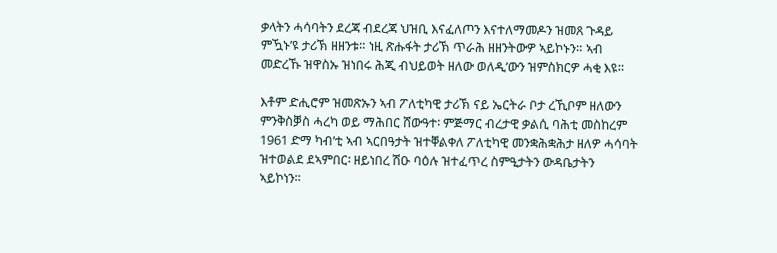ቃላትን ሓሳባትን ደረጃ ብደረጃ ህዝቢ እናፈለጦን እናተለማመዶን ዝመጸ ጉዳይ ምዃኑ’ዩ ታሪኽ ዘዘንቱ። ነዚ ጽሑፋት ታሪኽ ጥራሕ ዘዘንትውዎ ኣይኮኑን። ኣብ መድረኹ ዝዋስኡ ዝነበሩ ሕጂ ብህይወት ዘለው ወለዲ’ውን ዝምስክርዎ ሓቂ እዩ።

እቶም ድሒሮም ዝመጽኡን ኣብ ፖለቲካዊ ታሪኽ ናይ ኤርትራ ቦታ ረኺቦም ዘለውን ምንቅስቓስ ሓረካ ወይ ማሕበር ሸውዓተ፡ ምጅማር ብረታዊ ቃልሲ ባሕቲ መስከረም 1961 ድማ ካብ’ቲ ኣብ ኣርበዓታት ዝተቐልቀለ ፖለቲካዊ መንቋሕቋሕታ ዘለዎ ሓሳባት ዝተወልደ ደኣምበር፡ ዘይነበረ ሽዑ ባዕሉ ዝተፈጥረ ስምዒታትን ውዳቤታትን ኣይኮነን።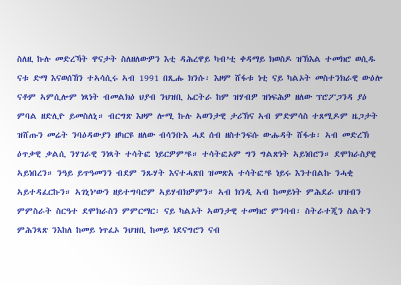ስለዚ ኩሉ መድረኻት ዋናታት ስለዘለውዎን እቲ ዳሕረዋይ ካብ’ቲ ቀዳማይ ክወስዶ ዝኽእል ተመክሮ ወሲዱ ናቱ ድማ እናወሰኸን ተኣሳሲሩ ኣብ 1991 በጺሑ ክንሱ፡ እዞም ሸፋቱ ነቲ ናይ ካልኦት መስተንክራዊ ውዕሎ ናቶም ኣምሲሎም ነጻነት ብመልክዕ ህያብ ንህዝቢ ኤርትራ ከም ዝሃብዎ ዝነፍሕዎ ዘለው ፕሮፖጋንዳ ያዕ ምባል ዘድሊዮ ይመስለኒ። ብርግጽ እዞም ሎሚ ኩሉ ኣወንታዊ ታሪኽና ኣብ ምድምሳስ ተጸሚዶም ዜጋታት ዝሸጡን መሬት ንባዕዳውያን ዘካርዩ ዘለው ብሳንቡእ ሓደ ሰብ ዘስተንፍሱ ውሑዳት ሸፋቱ፡ ኣብ መድረኽ ዕጥቃዊ ቃልሲ ንሃገራዊ ንነጻት ተሳትፎ ነይርዎም’ዩ። ተሳትፎኦም ግን ግልጽነት ኣይነበሮን። ደሞክራስያዊ ኣይነበረን። ንዓይ ይጥዓመንን ብደም ንጹሃት እናተሓጽበ ዝመጽአ ተሳትፎ’ዩ ነይሩ እንተበልኩ ንሓቂ ኣይተዳፈርኩን። ኣገኒነ’ውን ዘይተግባሮም ኣይሃብክዎምን። ኣብ ክንዲ ኣብ ከመይነት ምሕደራ ህዝብን ምምስራት ስርዓተ ደሞክራስን ምምርማር፡ ናይ ካልኦት ኣወንታዊ ተመክሮ ምንባብ፡ ስትራተጂን ስልትን ምሕንጻጽ ንእከለ ከመይ ነጥፈኦ ንህዝቢ ከመይ ነደናግሮን ናብ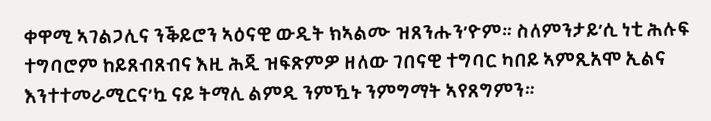ቀዋሚ ኣገልጋሊና ንቕይሮን ኣዕናዊ ውዲት ክኣልሙ ዝጸንሑን’ዮም። ስለምንታይ’ሲ ነቲ ሕሉፍ ተግባሮም ከይጸብጸብና እዚ ሕጂ ዝፍጽምዎ ዘለው ገበናዊ ተግባር ካበይ ኣምጺአሞ ኢልና እንተተመራሚርና’ኳ ናይ ትማሊ ልምዲ ንምዃኑ ንምግማት ኣየጸግምን።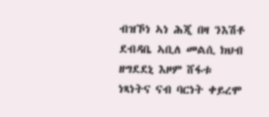ብዝኾነ ኣነ ሕጂ በዛ ንእሽቶ ደብዳቤ ኣቢለ መልሲ ክህብ ዘግደደኒ እዞም ሸፋቱ ነጻነትና ናብ ባርነት ቀይረሞ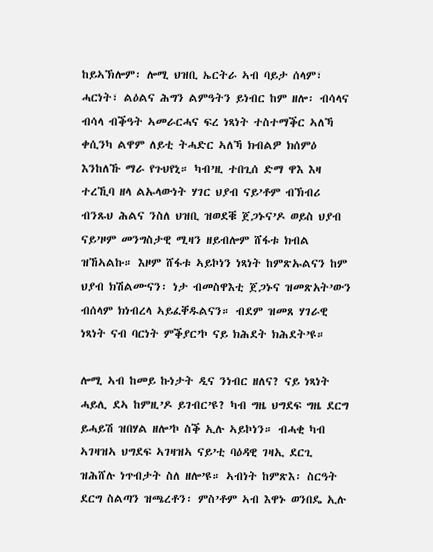ከይኣኽሎም፡ ሎሚ ህዝቢ ኤርትራ ኣብ ባይታ ሰላም፣ ሓርነት፣ ልዕልና ሕግን ልምዓትን ይነብር ከም ዘሎ፡ ብሳላና ብሳላ ብቕዓት ኣመራርሓና ፍረ ነጻነት ተስተማቕር ኣለኻ ቀሲንካ ልዋም ለይቲ ትሓድር ኣለኻ ክብልዎ ክሰምዕ እንከለኹ ማራ የጉህየኒ። ካብ’ዚ ተበጊሰ ድማ ዋእ እዛ ተረኺባ ዘላ ልኡላውነት ሃገር ህያብ ናይ’ቶም ብኽብሪ ብንጹህ ሕልና ንስለ ህዝቢ ዝወደቑ ጀጋኑና’ዶ ወይስ ህያብ ናይ’ዞም መንግስታዊ ሚዛን ዘይብሎም ሸፋቱ ክብል ዝኸኣልኩ። እዞም ሸፋቱ ኣይኮነን ነጻነት ከምጽኡልናን ከም ህያብ ክሽልሙናን፡ ነታ ብመስዋእቲ ጀጋኑና ዝመጽአት’ውን ብሰላም ክነብረላ ኣይፈቐዱልናን። ብደም ዝመጸ ሃገራዊ ነጻነት ናብ ባርነት ምቕያር’ኮ ናይ ክሕደት ክሕደት’ዩ።

ሎሚ ኣብ ከመይ ኩነታት ዲና ንነብር ዘለና? ናይ ነጻነት ሓይሊ ደኣ ከምዚ’ዶ ይገብር’ዩ? ካብ ግዜ ህግደፍ ግዜ ደርግ ይሓይሽ ዝበሃል ዘሎ’ኮ ስቕ ኢሉ ኣይኮነን። ብሓቂ ካብ ኣገዛዝኣ ህግደፍ ኣገዛዝኣ ናይ’ቲ ባዕዳዊ ገዛኢ ደርጊ ዝሕሸሉ ነጥብታት ስለ ዘሎ’ዩ። ኣብነት ከምጽእ፡ ስርዓት ደርግ ስልጣን ዝጫረቶን፡ ምስ’ቶም ኣብ እዋኑ ወንበዴ ኢሉ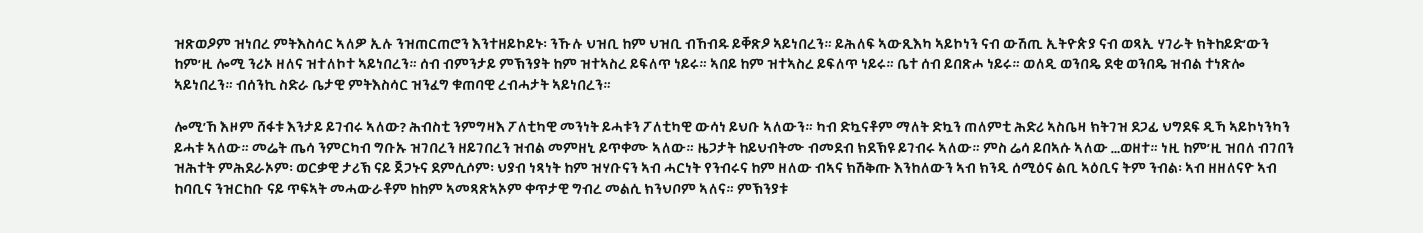ዝጽወዖም ዝነበረ ምትእስሳር ኣለዎ ኢሉ ንዝጠርጠሮን እንተዘይኮይኑ፡ ንኹሉ ህዝቢ ከም ህዝቢ ብኸብዱ ይቐጽዖ ኣይነበረን። ይሕለፍ ኣውጺእካ ኣይኮነን ናብ ውሽጢ ኢትዮጵያ ናብ ወጻኢ ሃገራት ክትከይድ’ውን ከም’ዚ ሎሚ ንሪኦ ዘለና ዝተለኮተ ኣይነበረን። ሰብ ብምንታይ ምኽንያት ከም ዝተኣስረ ይፍለጥ ነይሩ። ኣበይ ከም ዝተኣስረ ይፍለጥ ነይሩ። ቤተ ሰብ ይበጽሖ ነይሩ። ወለዲ ወንበዴ ደቂ ወንበዴ ዝብል ተነጽሎ ኣይነበረን። ብሰንኪ ስድራ ቤታዊ ምትእስሳር ዝንፈግ ቁጠባዊ ረብሓታት ኣይነበረን።

ሎሚ’ኸ እዞም ሸፋቱ እንታይ ይገብሩ ኣለው? ሕብስቲ ንምግዛእ ፖለቲካዊ መንነት ይሓቱን ፖለቲካዊ ውሳነ ይህቡ ኣለውን። ካብ ድኳናቶም ማለት ድኳን ጠለምቲ ሕድሪ ኣስቤዛ ክትገዝ ደጋፊ ህግደፍ ዲኻ ኣይኮነንካን ይሓቱ ኣለው። መሬት ጤሳ ንምርካብ ግቡኡ ዝገበረን ዘይገበረን ዝብል መምዘኒ ይጥቀሙ ኣለው። ዜጋታት ከይህብትሙ ብመደብ ክደኽዩ ይገብሩ ኣለው። ምስ ሬሳ ይበኣሱ ኣለው …ወዘተ። ነዚ ከም’ዚ ዝበለ ብገበን ዝሕተት ምሕደራኦም፡ ወርቃዊ ታሪኽ ናይ ጀጋኑና ደምሲሶም፡ ህያብ ነጻነት ከም ዝሃቡናን ኣብ ሓርነት የንብሩና ከም ዘለው ብኣና ክሽቅጡ እንከለውን ኣብ ክንዲ ሰሚዕና ልቢ ኣዕቢና ትም ንብል፡ ኣብ ዘዘለናዮ ኣብ ከባቢና ንዝርከቡ ናይ ጥፍኣት መሓውራቶም ከከም ኣመጻጽኣኦም ቀጥታዊ ግብረ መልሲ ክንህቦም ኣለና። ምኽንያቱ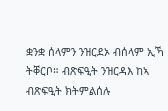ቋንቋ ሰላምን ንዝርደኦ ብሰላም ኢኻ ትቐርቦ። ብጽፍዒት ንዝርዳእ ከኣ ብጽፍዒት ክትምልሰሉ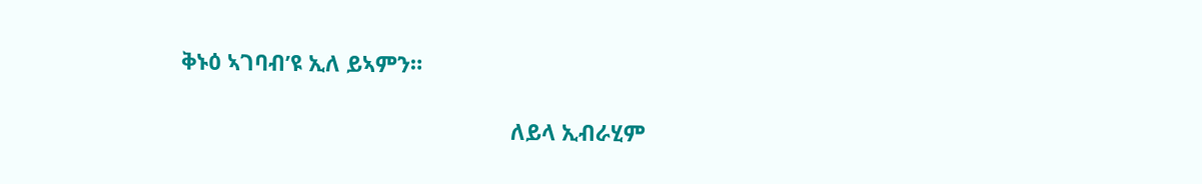ቅኑዕ ኣገባብ’ዩ ኢለ ይኣምን።

                                                       ለይላ ኢብራሂም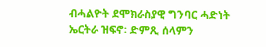ብሓልዮት ደሞክራስያዊ ግንባር ሓድነት ኤርትራ ዝፍኖ፡ ድምጺ ሰላምን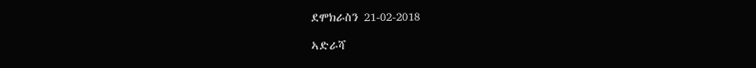ደሞክራስን 21-02-2018

ኣድራሻ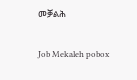መቓልሕ

Job Mekaleh pobox